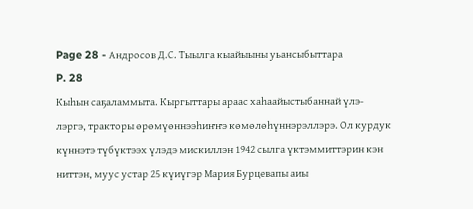Page 28 - Андросов Д.С. Тыылга кыайыыны уьансыбыттара
P. 28
Кыһын саҕаламмыта. Кыргыттары араас хаһаайыстыбаннай үлэ-
лэргэ, тракторы өрөмүөннээһиҥҥэ көмөлөһүннэрэллэрэ. Ол курдук
күннэтэ түбүктээх үлэдэ мискиллэн 1942 сылга үктэммиттэрин кэн
ниттэн, муус устар 25 күиүгэр Мария Бурцевапы аиы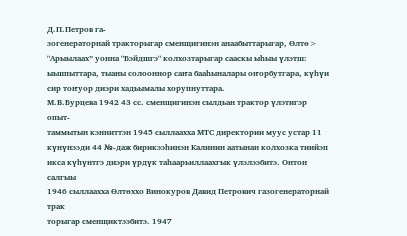Д.П.Петров га-
зогенераторнай тракторыгар сменщигинэн анаабыттарыгар, Өлтө>
"Арыылаах” уонна "Бэйдшгэ" колхозтарыгар сааскы ыһыы үлэтш:
ыьшпыттара, тыаны солооннор саҥа бааһыналары оҥорбутгара, күһүи
сир тоҥуор диэри хадьымалы хорупнуттара.
М.В.Бурцева 1942 43 сс. сменщигинэн сылдьан трактор үлэтигэр опыт-
таммытын кэнниттэн 1945 сыллаахха МТС директории муус устар 11
күнүнээди 44 №-даж бирикээһинэн Калинин аатынан колхозка тиийэп
икса күһүнтгэ диэри үрдүк таһаарьиллаахгык үлэлээбитэ. Онтон салгыы
1946 сыллаахха Өлтөххо Винокуров Давид Петрович газогенераторнай трак
торыгар сменщиктээбитэ. 1947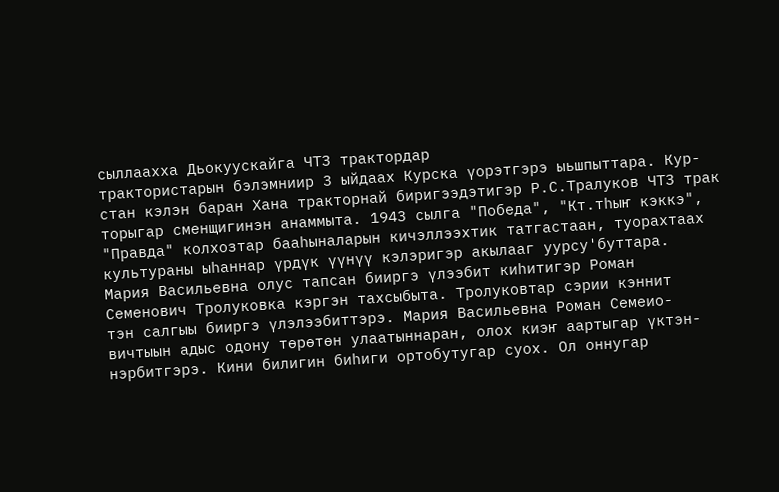сыллаахха Дьокуускайга ЧТЗ трактордар
трактористарын бэлэмниир 3 ыйдаах Курска үорэтгэрэ ыьшпыттара. Кур-
стан кэлэн баран Хана тракторнай биригээдэтигэр Р.С.Тралуков ЧТЗ трак
торыгар сменщигинэн анаммыта. 1943 сылга "Победа", "Кт.тһыҥ кэккэ",
"Правда" колхозтар бааһыналарын кичэллээхтик татгастаан, туорахтаах
культураны ыһаннар үрдүк үүнүү кэлэригэр акылааг уурсу'буттара.
Мария Васильевна олус тапсан бииргэ үлээбит киһитигэр Роман
Семенович Тролуковка кэргэн тахсыбыта. Тролуковтар сэрии кэннит
тэн салгыы бииргэ үлэлээбиттэрэ. Мария Васильевна Роман Семеио-
вичтыын адыс одону төрөтөн улаатыннаран, олох киэҥ аартыгар үктэн-
нэрбитгэрэ. Кини билигин биһиги ортобутугар суох. Ол оннугар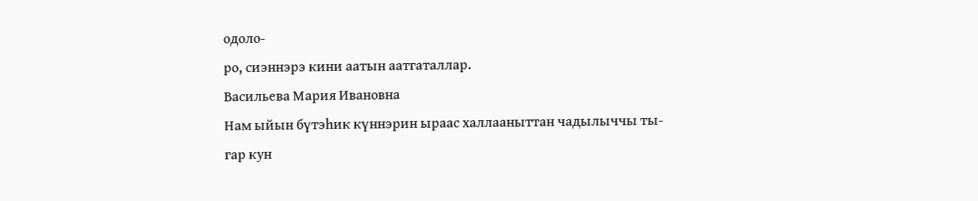одоло-
ро, сиэннэрэ кини аатын аатгаталлар.
Васильева Мария Ивановна
Нам ыйын бүтэһик күннэрин ыраас халлааныттан чадылыччы ты-
гар кун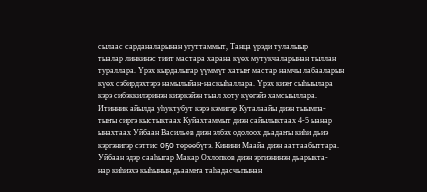сылаас сарданаларынан угуттаммыт, Танца үрэди тулалыыр
тыалар линкинэс тиит мастара харана күөх мутукчаларынан тыллан
тураллара. Үрэх кырдалыгар үүммүт хатыҥ мастар намчы лабааларын
күөх сэбирдэхтэрэ намылыйан-наскыһаллара. Үрэх киэҥ сыһыылара
кэрэ сибэккилэринэн киэркэйэн тыал хоту күөгэйэ хамсыыллара.
Итинник айылда уһуктубут кэрэ кэмигэр Куталаайы диэн тыымпа-
тыҥы сиргэ кыстыктаах Куйахтаммыт диэн сайылыктаах 4-5 ыанар
ынахтаах Уйбаан Васильев диэн элбэх одолоох дьадаҥы киһи дьиэ
кэргэнигэр сэттис оҕо төрөөбүтэ. Кинини Маайа диэн ааттаабыттара.
Уйбаан эдэр сааһыгар Макар Охлопков диэн эргиэнинэн дьарыкта-
нар киһиэхэ кыһынын дьаамҥа таһадасчьпынан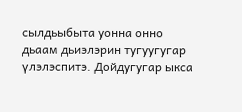сылдьыбыта уонна онно
дьаам дьиэлэрин тугуугугар үлэлэспитэ. Дойдугугар ыкса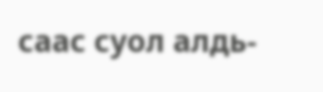саас суол алдь-